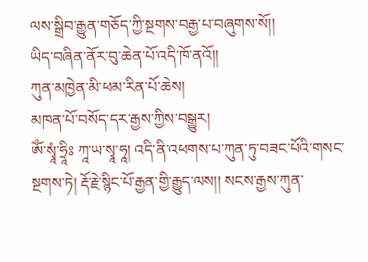ལས་སྒྲིབ་རྒྱུན་གཅོད་ཀྱི་སྔགས་བརྒྱ་པ་བཞུགས་སོ།།
ཡིད་བཞིན་ནོར་བུ་ཆེན་པོ་འདི་ཁོ་ནའོ།།
ཀུན་མཁྱེན་མི་ཕམ་རིན་པོ་ཆེས།
མཁན་པོ་བསོད་དར་རྒྱས་ཀྱིས་བསྒྱུར།
ཨོཾ་སྭཱཾ་ཧྲཱིཿ ཀཱ་ཡ་སྭཱ་ཧཱ། འདི་ནི་འཕགས་པ་ཀུན་ཏུ་བཟང་པོའི་གསང་སྔགས་ཏེ། རྡོ་རྗེ་སྙིང་པོ་རྒྱན་གྱི་རྒྱུད་ལས།། སངས་རྒྱས་ཀུན་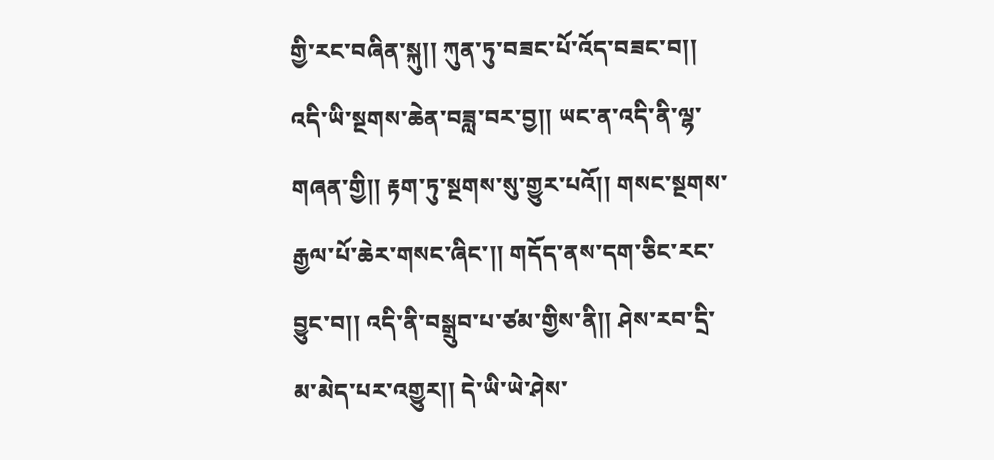གྱི་རང་བཞིན་སྐུ།། ཀུན་ཏུ་བཟང་པོ་འོད་བཟང་བ།། འདི་ཡི་སྔགས་ཆེན་བཟླ་བར་བྱ།། ཡང་ན་འདི་ནི་ལྷ་གཞན་གྱི།། རྟག་ཏུ་སྔགས་སུ་གྱུར་པའོ།། གསང་སྔགས་རྒྱལ་པོ་ཆེར་གསང་ཞིང་།། གདོད་ནས་དག་ཅིང་རང་བྱུང་བ།། འདི་ནི་བསྒྲུབ་པ་ཙམ་གྱིས་ནི།། ཤེས་རབ་དྲི་མ་མེད་པར་འགྱུར།། དེ་ཡི་ཡེ་ཤེས་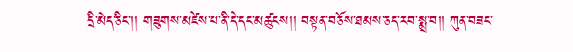དྲི་མེད་ཅིང་།། གཟུགས་མཛེས་པ་ནི་དེ་དང་མཚུངས།། བསྟན་བཅོས་ཐམས་ཅད་རབ་སྨྲ་བ།། ཀུན་བཟང་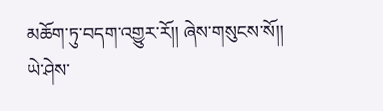མཆོག་ཏུ་བདག་འགྱུར་རོ།། ཞེས་གསུངས་སོ།།
ཡེ་ཤེས་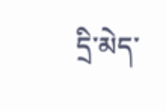དྲི་མེད་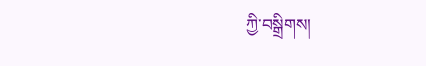ཀྱི་བསྒྲིགས།